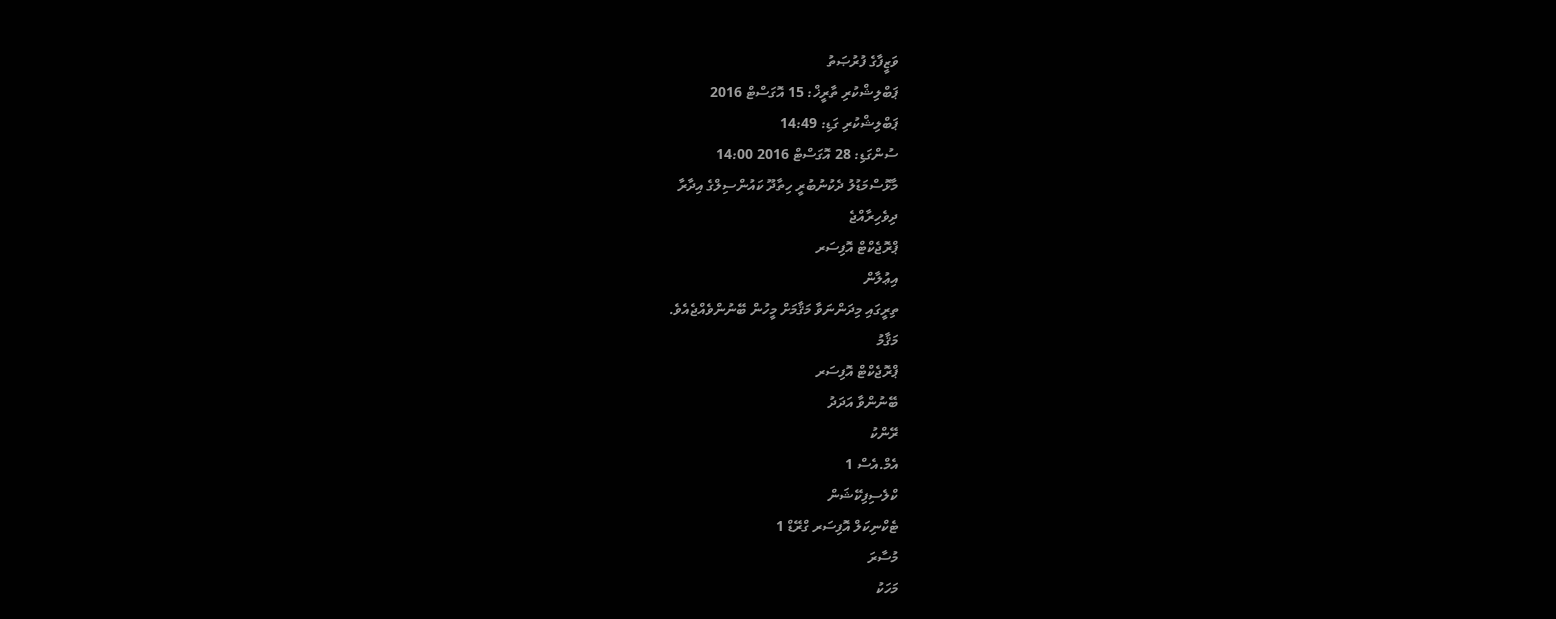ވަޒީފާގެ ފުރުޞަތު
ޕަބްލިޝްކުރި ތާރީޚް: 15 އޮގަސްޓް 2016
ޕަބްލިޝްކުރި ގަޑި: 14:49
ސުންގަޑި: 28 އޮގަސްޓް 2016 14:00
މާޅޮސްމަޑުލު ދެކުނުބުރީ ހިތާދޫ ކައުންސިލްގެ އިދާރާ
ދިވެހިރާއްޖެ
ޕްރޮޖެކްޓް އޮފިސަރ
އިޢުލާން
ތިރީގައި މިދަންނަވާ މަޤާމަށް މީހުން ބޭނުންވެއްޖެއެވެ.
މަޤާމު
ޕްރޮޖެކްޓް އޮފިސަރ
ބޭނުންވާ އަދަދު
ރޭންކު
އެމް.އެސް 1
ކްލެސިފިކޭޝަން
ޓެކްނިކަލް އޮފިސަރ ގްރޭޑް 1
މުސާރަ
މަހަކު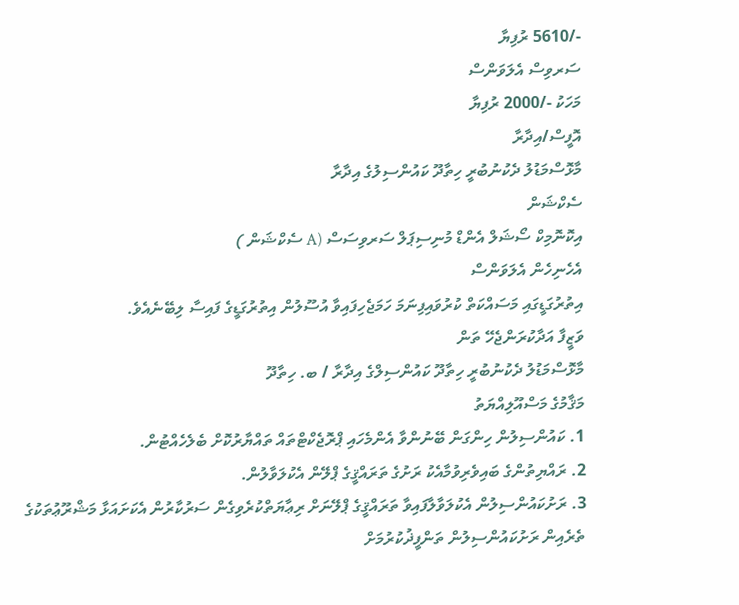-/5610 ރުފިޔާ
ސަރވިސް އެލަވަންސް
މަހަކު -/2000 ރުފިޔާ
އޮފީސް/އިދާރާ
މާޅޮސްމަޑުލު ދެކުނުބުރީ ހިތާދޫ ކައުންސިލުގެ އިދާރާ
ސެކްޝަން
އިކޮނޮމިކް ސޯޝަލް އެންޑް މުނިސިޕަލް ސަރވިސަސް (A ސެކްޝަން )
އެހެނިހެން އެލަވަންސް
އިތުރުގަޑީގައި މަސައްކަތް ކުރުވައިފިނަމަ ހަމަޖެހިފައިވާ އުސޫލުން އިތުރުގަޑީގެ ފައިސާ ލިބޭނެއެވެ.
ވަޒީފާ އަދާކުރަންޖެހޭ ތަން
މާޅޮސްމަޑުލު ދެކުނުބުރީ ހިތާދޫ ކައުންސިލްގެ އިދާރާ / ބ. ހިތާދޫ
މަޤާމުގެ މަސްއޫލިއްޔަތު
1. ކައުންސިލުން ހިންގަން ބޭނުންވާ އެންމެހައި ޕްރޮޖެކްޓްތައް ތައްޔާރުކޮށް ބެލެހެއްޓުން.
2. ރައްޔިތުންގެ ބައިވެރިވުމާއެކު ރަށުގެ ތަރައްޤީގެ ޕްލޭން އެކުލަވާލުން.
3. ރަށުކައުންސިލުން އެކުލަވާލާފައިވާ ތަރައްޤީގެ ޕްލޭނަށް ރިޢާޔަތްކުރެވިގެން ސަރުކާރުން އެކަށައަޅާ މަޝްރޫޢުތަކުގެ ތެރެއިން ރަށުކައުންސިލުން ތަންފީޛުކުރުމަށް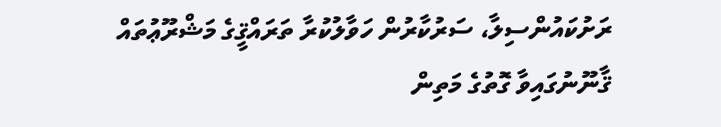ރަށުކައުންސިލާ، ސަރުކާރުން ހަވާލުކުރާ ތަރައްޤީގެ މަޝްރޫޢުތައް ޤާނޫނުގައިވާ ގޮތުގެ މަތިން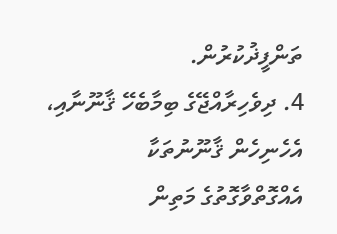ތަންފީޛުކުރުން.
4. ދިވެހިރާއްޖޭގެ ބިމާބެހޭ ޤާނޫނާއި، އެހެނިހެން ޤާނޫނުތަކާ އެއްގޮތްވާގޮތުގެ މަތިން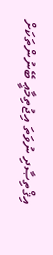އިޤްތިޞާދި ނުވަތަ އިޖުތިމާޢީ ބޭނުންތަކަށް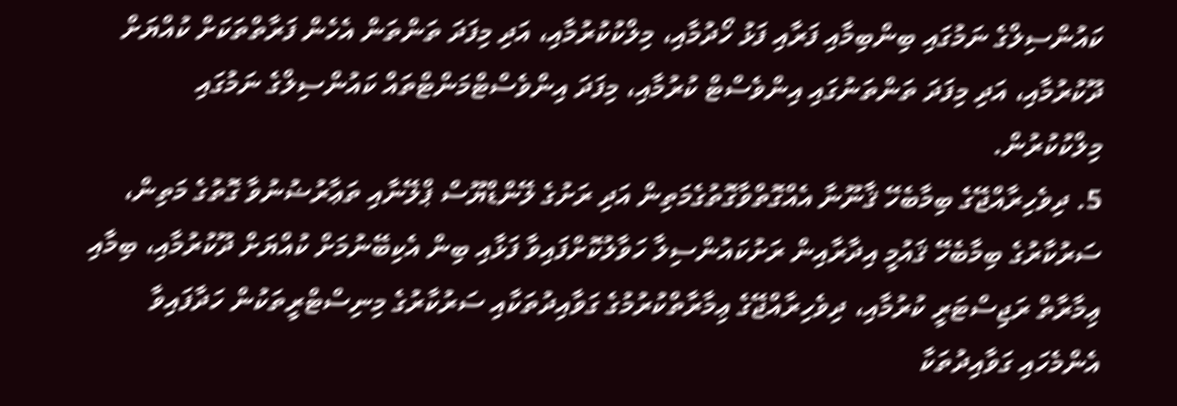ކައުންސިލްގެ ނަމުގައި ބިންބިމާއި ފަރާއި ފަޅު ހޯދުމާއި، މިލްކުކުރުމާއި، އަދި މިފަދަ ތަންތަން އެހެން ފަރާތްތަކަށް ކުއްޔަށް ދޫކުރުމާއި، އަދި މިފަދަ ތަންތަނުގައި އިންވެސްޓް ކުރުމާއި، މިފަދަ އިންވެސްޓްމަންޓްތައް ކައުންސިލްގެ ނަމުގައި މިލްކުކުރުން.
5. ދިވެހިރާއްޖޭގެ ބިމާބެހޭ ޤާނޫނާ އެއްގޮތްވާގޮތުގެމަތިން އަދި ރަށުގެ ލޭންޑްޔޫސް ޕްލޭނާއި ތަޢާރުޟުނުވާ ގޮތުގެ މަތިން، ސަރުކާރުގެ ބިމާބެހޭ ޤައުމީ އިދާރާއިން ރަށުކައުންސިލާ ހަވާލުކޮށްފައިވާ ފަޅާއި ބިން އެކިބޭނުމަށް ކުއްޔަށް ދޫކުރުމާއި، ބިމާއި ޢިމާރާތް ރަޖިސްޓަރީ ކުރުމާއި، ދިވެހިރާއްޖޭގެ ޢިމާރާތްކުރުމުގެ ގަވާއިދުތަކާއި ސަރުކާރުގެ މިނިސްޓްރީތަކުން ހަދާފައިވާ އެންމެހައި ގަވާއިދުތަކާ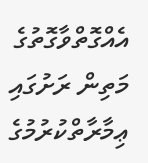އެއްގޮތްވާގޮތުގެ މަތިން ރަށުގައި ޢިމާރާތްކުރުމުގެ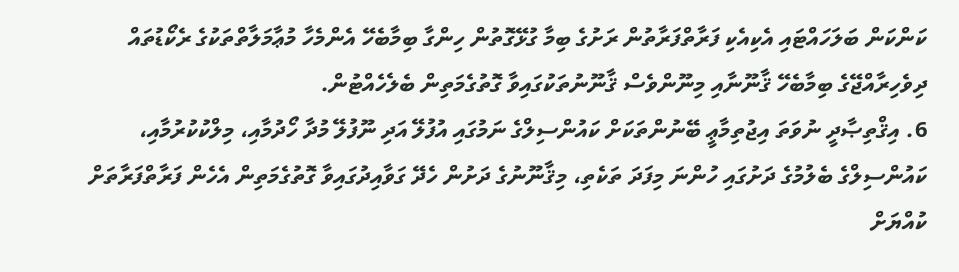ކަންކަން ބަލަހައްޓައި އެކިއެކި ފަރާތްފަރާތުން ރަށުގެ ބިމާ ގުޅޭގޮތުން ހިންގާ ބިމާބެހޭ އެންމެހާ މުޢާމަލާތްތަކުގެ ރެކޯޑުތައް ދިވެހިރާއްޖޭގެ ބިމާބެހޭ ޤާނޫނާއި މިނޫންވެސް ޤާނޫނުތަކުގައިވާ ގޮތުގެމަތިން ބެލެހެއްޓުން.
6. އިޤްތިޞާދީ ނުވަތަ އިޖުތިމާޢީ ބޭނުންތަކަށް ކައުންސިލްގެ ނަމުގައި އުފުލޭ އަދި ނޫފުލޭ މުދާ ހޯދުމާއި، މިލްކުކުރުމާއި، ކައުންސިލްގެ ބެލުމުގެ ދަށުގައި ހުންނަ މިފަދަ ތަކެތި، މިޤާނޫނުގެ ދަށުން ހެދޭ ގަވާއިދުގައިވާ ގޮތުގެމަތިން އެހެން ފަރާތްފަރާތަށް ކުއްޔަށް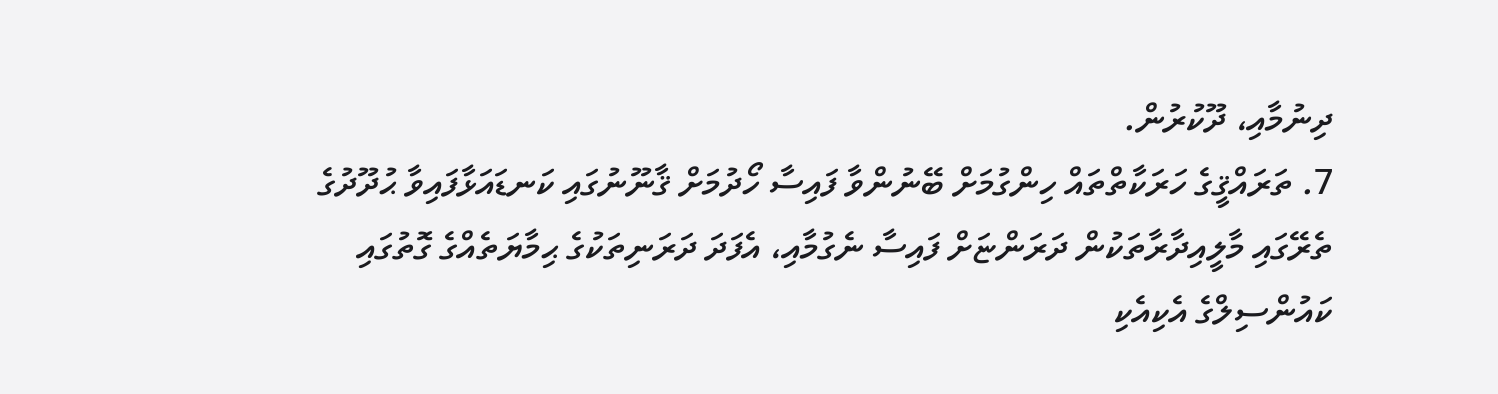ދިނުމާއި، ދޫކުރުން.
7. ތަރައްޤީގެ ހަރަކާތްތައް ހިންގުމަށް ބޭނުންވާ ފައިސާ ހޯދުމަށް ޤާނޫނުގައި ކަނޑައަޅާފައިވާ ޙުދޫދުގެ ތެރޭގައި މާލީއިދާރާތަކުން ދަރަންޏަށް ފައިސާ ނެގުމާއި، އެފަދަ ދަރަނިތަކުގެ ޙިމާޔަތެއްގެ ގޮތުގައި ކައުންސިލްގެ އެކިއެކި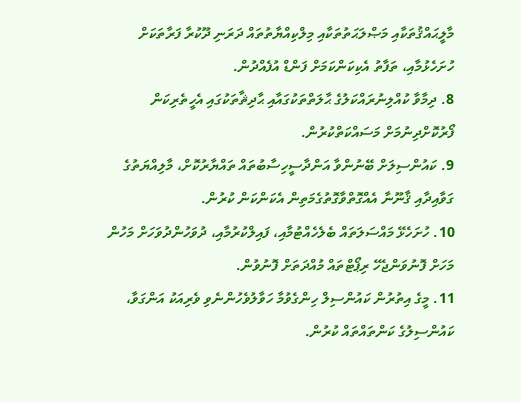މާލީޙައްޤުތަކާއި މަޞްލަޙަތުތަކާއި މިލްކިއްޔާތުތައް ދަރަނި ދޫކުރާ ފަރާތަކަށް ހުށަހެޅުމާއި، ތަފާތު އެކިކަންކަމަށް ފަންޑް އުފެއްދުން.
8. ދިމާވާ ކުއްލިނުރައްކަލުގެ ޙާލަތްތަކުގައާއި ޙާދިޘާތަކުގައި އެހީތެރިކަން ފޯރުކޮށްދިނުމަށް މަސައްކަތްކުރުން.
9. ކައުންސިލަށް ބޭނުންވާ އަންދާސީހިސާބުތައް ތައްޔާރުކޮށް، މާލިއްޔަތުގެ ގަވާއިދާއި ޤާނޫނާ އެއްގޮތްވާގޮތުގެމަތިން އެކަންކަން ކުރުން.
10. ހުށަހެޅޭ މައްސަލަތައް ބެލެހެއްޓުމާއި، ފައިލްކުރުމާއި، ދުވަހުންދުވަހަށް މަހުން މަހަށް ފޮނުވަންޖެހޭ ރިޕޯޓްތައް މުއްދަތަށް ފޮނުވުން.
11. މީގެ އިތުރުން ކައުންސިލް ހިންގެވުމާ ހަވާލުވެހުންނެވި ވެރިއަކު އަންގަވާ، ކައުންސިލުގެ ކަންތައްތައް ކުރުން.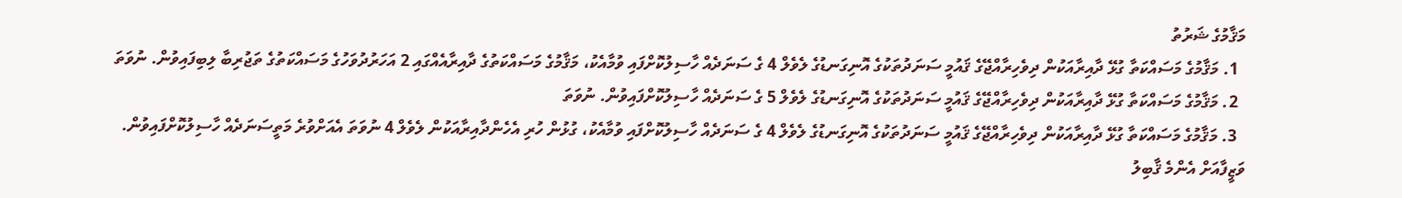މަޤާމުގެ ޝަރުތު
  1. މަޤާމުގެ މަސައްކަތާ ގުޅޭ ދާއިރާއަކުން ދިވެހިރާއްޖޭގެ ޤައުމީ ސަނަދުތަކުގެ އޮނިގަނޑުގެ ލެވެލް 4 ގެ ސަނަދެއް ހާސިލުކޮށްފައި ވުމާއެކު، މަޤާމުގެ މަސައްކަތުގެ ދާއިރާއެއްގައި 2 އަހަރުދުވަހުގެ މަސައްކަތުގެ ތަޖުރިބާ ލިބިފައިވުން. ނުވަތަ
  2. މަޤާމުގެ މަސައްކަތާ ގުޅޭ ދާއިރާއަކުން ދިވެހިރާއްޖޭގެ ޤައުމީ ސަނަދުތަކުގެ އޮނިގަނޑުގެ ލެވެލް 5 ގެ ސަނަދެއް ހާސިލުކޮށްފައިވުން. ނުވަތަ
  3. މަޤާމުގެ މަސައްކަތާ ގުޅޭ ދާއިރާއަކުން ދިވެހިރާއްޖޭގެ ޤައުމީ ސަނަދުތަކުގެ އޮނިގަނޑުގެ ލެވެލް 4 ގެ ސަނަދެއް ހާސިލުކޮށްފައި ވުމާއެކު، ގުޅުން ހުރި އެހެންދާއިރާއަކުން ލެވެލް 4 ނުވަތަ އެއަށްވުރެ މަތީސަނަދެއް ހާސިލުކޮށްފައިވުން.
ވަޒީފާއަށް އެންމެ ޤާބިލު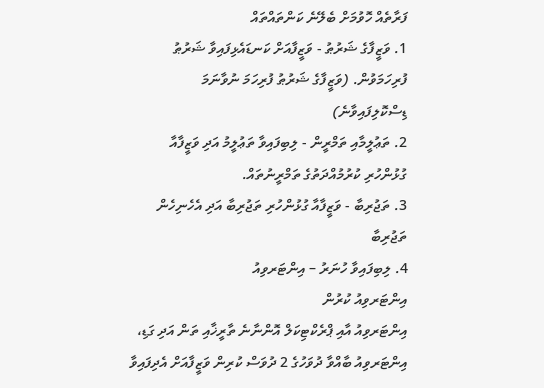ފަރާތެއް ހޮވުމަށް ބެލޭނެ ކަންތައްތައް
1. ވަޒީފާގެ ޝަރުޠު - ވަޒީފާއަށް ކަނޑައެޅިފައިވާ ޝަރުޠު ފުރިހަމަވުން. (ވަޒީފާގެ ޝަރުޠު ފުރިހަމަ ނުވާނަމަ ޑިސްކޮލިފައިވާނެ)
2. ތަޢުލީމާއި ތަމްރީން - ލިބިފައިވާ ތަޢުލީމު އަދި ވަޒީފާއާ ގުޅުންހުރި ކުރުމުއްދަތުގެ ތަމްރީނުތައް.
3. ތަޖުރިބާ - ވަޒީފާއާ ގުޅުންހުރި ތަޖުރިބާ އަދި އެހެނިހެން ތަޖުރިބާ
4. ލިބިފައިވާ ހުނަރު – އިންޓަރވިއު
އިންޓަރވިއު ކުރުން
އިންޓަރވިއު އާއި ޕްރެކްޓިކަލް އޮންނާނެ ތާރީޚާއި ތަން އަދި ގަޑި، އިންޓަރވިއު ބާއްވާ ދުވަހުގެ 2 ދުވަސް ކުރިން ވަޒީފާއަށް އެދިފައިވާ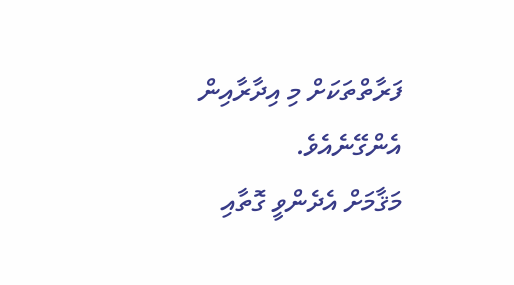ފަރާތްތަކަށް މި އިދާރާއިން އެންގޭނެއެވެ.
މަޤާމަށް އެދެންވީ ގޮތާއި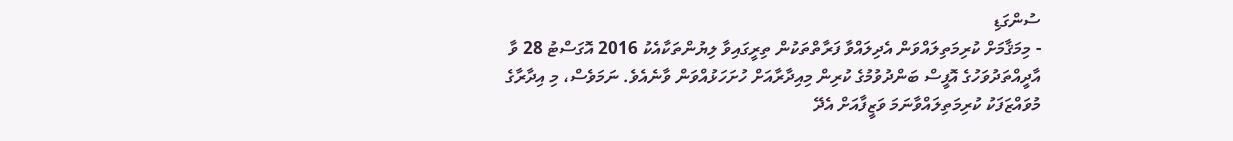ސުންގަޑި
- މިމަޤާމަށް ކުރިމަތިލައްވަން އެދިލައްވާ ފަރާތްތަކުން ތިރީގައިވާ ލިޔުންތަކާއެކު 2016 އޮގަސްޓު 28 ވާ އާދީއްތަދުވަހުގެ އޮފީސް ބަންދުވުމުގެ ކުރިން މިއިދާރާއަށް ހުށަހަޅުއްވަން ވާނެއެވެ. ނަމަވެސް، މި އިދާރާގެ މުވައްޒަފަކު ކުރިމަތިލައްވާނަމަ ވަޒީފާއަށް އެދޭ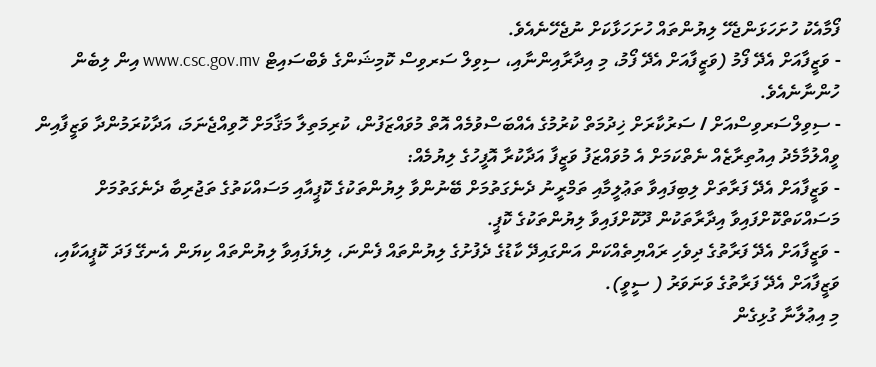ފޯމާއެކު ހުށަހަޅަންޖެހޭ ލިޔުންތައް ހުށަހަޅާކަށް ނުޖެހޭނެއެވެ.
- ވަޒީފާއަށް އެދޭ ފޯމު (ވަޒީފާއަށް އެދޭ ފޯމު، މި އިދާރާއިންނާއި، ސިވިލް ސަރވިސް ކޮމިޝަންގެ ވެބްސައިޓް www.csc.gov.mv އިން ލިބެން ހުންނާނެއެވެ.
- ސިވިލްސަރވިސްއަށް / ސަރުކާރަށް ޚިދުމަތް ކުރުމުގެ އެއްބަސްވުމެއް އޮތް މުވައްޒަފުން، ކުރިމަތިލާ މަޤާމަށް ހޮވިއްޖެނަމަ، އަދާކުރަމުންދާ ވަޒީފާއިން ވީއްލުމާމެދު އިއުތިރާޒެއް ނެތްކަމަށް އެ މުވައްޒަފު ވަޒީފާ އަދާކުރާ އޮފީހުގެ ލިޔުމެއް:
- ވަޒީފާއަށް އެދޭ ފަރާތަށް ލިބިފައިވާ ތަޢުލީމާއި ތަމްރީނު ދެނެގަތުމަށް ބޭނުންވާ ލިޔުންތަކުގެ ކޮޕީއާއި މަސައްކަތުގެ ތަޖުރިބާ ދެނެގަތުމަށް މަސައްކަތްކޮށްފައިވާ އިދާރާތަކުން ދޫކޮށްފައިވާ ލިޔުންތަކުގެ ކޮޕީ.
- ވަޒީފާއަށް އެދޭ ފަރާތުގެ ދިވެހި ރައްޔިތެއްކަން އަންގައިދޭ ކާޑުގެ ދެފުށުގެ ލިޔުންތައް ފެންނަ، ލިޔެފައިވާ ލިޔުންތައް ކިޔަން އެނގޭ ފަދަ ކޮޕީއަކާއި، ވަޒީފާއަށް އެދޭ ފަރާތުގެ ވަނަވަރު ( ސީވީ).
މި އިޢުލާނާ ގުޅިގެން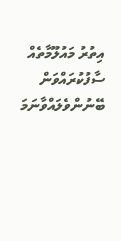އިތުރު މައުލޫމާތެއް ސާފުކުރައްވަން ބޭނުންވެލައްވާނަމަ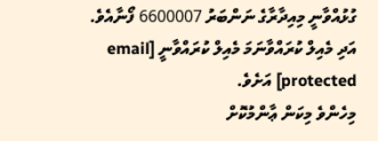ގުޅުއްވާނީ މިއިދާރާގެ ނަންބަރު 6600007 ފޯނާއެވެ. އަދި މެއިލް ކުރައްވާނަމަ މެއިލް ކުރައްވާނީ [email protected] އަށެވެ.
މިހެންވެ މިކަން ޢާންމުކޮށް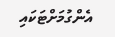އެންގުމަށްޓަކައި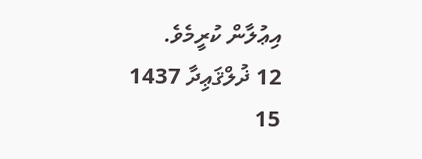އިޢުލާން ކުރީމެވެ.
12 ޛުލްޤަޢިދާ 1437
15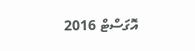އޮގަސްޓް 2016